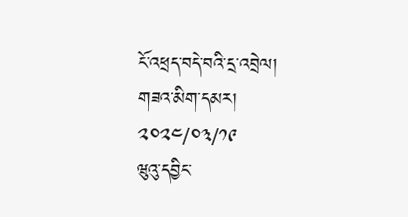ངོ་འཕྲད་བདེ་བའི་དྲ་འབྲེལ།
གཟའ་མིག་དམར། ༢༠༢༤/༠༣/༡༩
ཝུའུ་དབྱིང་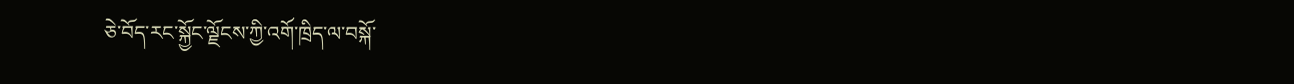ཅེ་བོད་རང་སྐྱོང་ལྗོངས་ཀྱི་འགོ་ཁྲིད་ལ་བསྐོ་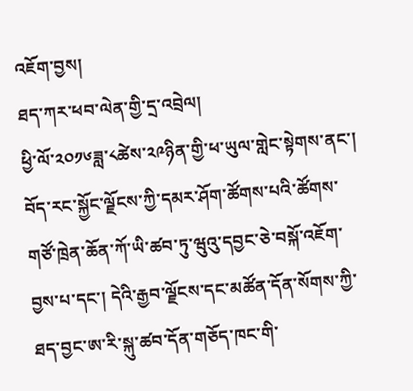འཇོག་བྱས།
ཐད་ཀར་ཕབ་ལེན་གྱི་དྲ་འབྲེལ།
ཕྱི་ལོ་༢༠༡༦ཟླ་༨ཚེས་༢༩ཉིན་གྱི་ཕ་ཡུལ་གླེང་སྟེགས་ནང་། བོད་རང་སྐྱོང་ལྗོངས་ཀྱི་དམར་ཤོག་ཚོགས་པའི་ཚོགས་གཙོ་ཁྲེན་ཆོན་ཀོ་ཡི་ཚབ་ཏུ་ཝུའུ་དབྱང་ཅེ་བསྐོ་འཇོག་བྱས་པ་དང་། དེའི་རྒྱབ་ལྗོངས་དང་མཚོན་དོན་སོགས་ཀྱི་ཐད་བྱང་ཨ་རི་སྐུ་ཚབ་དོན་གཅོད་ཁང་གི་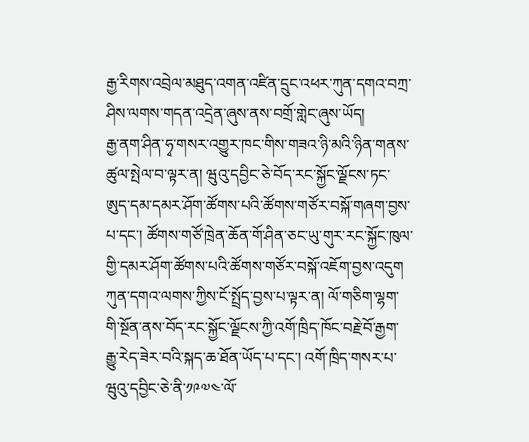རྒྱ་རིགས་འབྲེལ་མཐུད་འགན་འཛིན་དྲུང་འཕར་ཀུན་དགའ་བཀྲ་ཤིས་ལགས་གདན་འདྲེན་ཞུས་ནས་བགྲོ་གླེང་ཞུས་ཡོད།
རྒྱ་ནག་ཤིན་ཧྭ་གསར་འགྱུར་ཁང་གིས་གཟའ་ཉི་མའི་ཉིན་གནས་ཚུལ་སྤེལ་བ་ལྟར་ན། ཝུའུ་དབྱིང་ཅེ་བོད་རང་སྐྱོང་ལྗོངས་ཏང་ཨུད་དམ་དམར་ཤོག་ཚོགས་པའི་ཚོགས་གཙོར་བསྐོ་གཞག་བྱས་པ་དང་། ཚོགས་གཙོ་ཁྲེན་ཆོན་གོ་ཤིན་ཅང་ཡུ་གུར་རང་སྐྱོང་ཁུལ་གྱི་དམར་ཤོག་ཚོགས་པའི་ཚོགས་གཙོར་བསྐོ་འཇོག་བྱས་འདུག ཀུན་དགའ་ལགས་ཀྱིས་ངོ་སྤྲོད་བྱས་པ་ལྟར་ན། ལོ་གཅིག་ལྷག་གི་སྔོན་ནས་བོད་རང་སྐྱོང་ལྗོངས་ཀྱི་འགོ་ཁྲིད་ཁོང་བརྗེ་བོ་རྒྱག་རྒྱུ་རེད་ཟེར་བའི་སྐད་ཆ་ཐོན་ཡོད་པ་དང་། འགོ་ཁྲིད་གསར་པ་ཝུའུ་དབྱིང་ཅེ་ནི་༡༩༧༤་ལོ་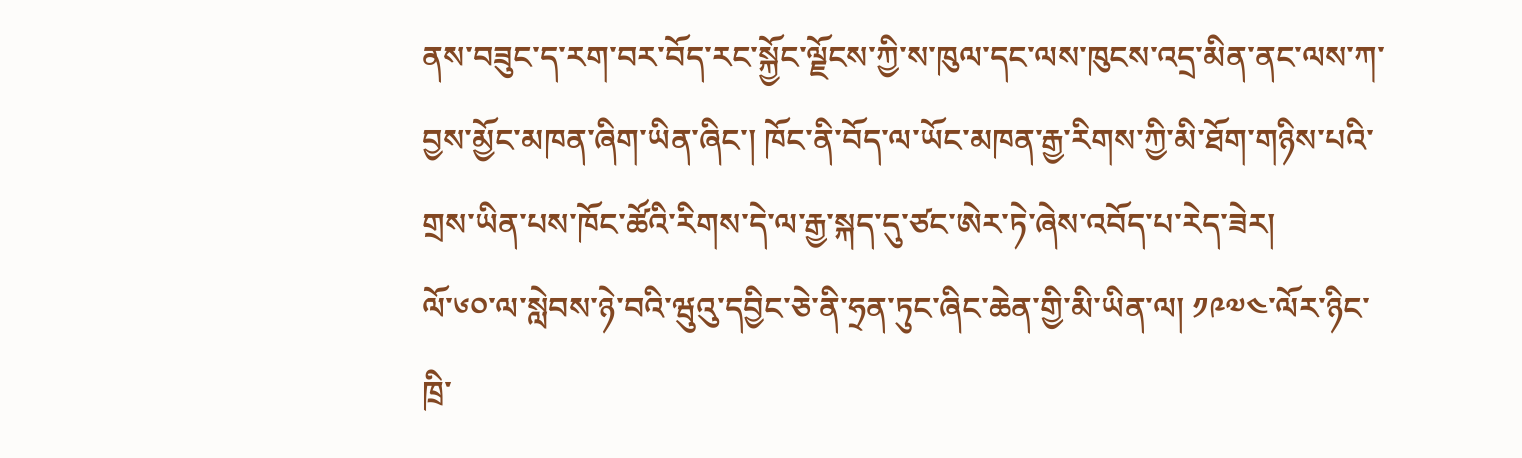ནས་བཟུང་ད་རག་བར་བོད་རང་སྐྱོང་ལྗོངས་ཀྱི་ས་ཁུལ་དང་ལས་ཁུངས་འདྲ་མིན་ནང་ལས་ཀ་བྱས་མྱོང་མཁན་ཞིག་ཡིན་ཞིང་། ཁོང་ནི་བོད་ལ་ཡོང་མཁན་རྒྱ་རིགས་ཀྱི་མི་ཐོག་གཉིས་པའི་གྲས་ཡིན་པས་ཁོང་ཚོའི་རིགས་དེ་ལ་རྒྱ་སྐད་དུ་ཙང་ཨེར་ཏེ་ཞེས་འབོད་པ་རེད་ཟེར།
ལོ་༦༠་ལ་སླེབས་ཉེ་བའི་ཝུའུ་དབྱིང་ཅེ་ནི་ཧྲན་ཏུང་ཞིང་ཆེན་གྱི་མི་ཡིན་ལ། ༡༩༧༤་ལོར་ཉིང་ཁྲི་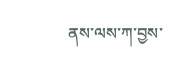ནས་ལས་ཀ་བྱས་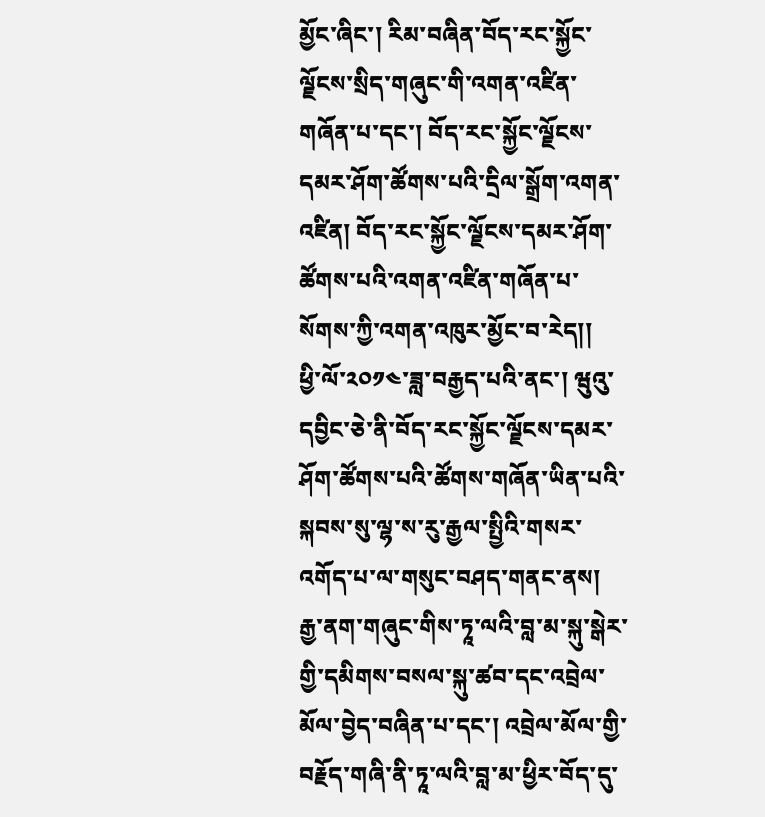མྱོང་ཞིང་། རིམ་བཞིན་བོད་རང་སྐྱོང་ལྗོངས་སྲིད་གཞུང་གི་འགན་འཛིན་གཞོན་པ་དང་། བོད་རང་སྐྱོང་ལྗོངས་དམར་ཤོག་ཚོགས་པའི་དྲིལ་སྒྲོག་འགན་འཛིན། བོད་རང་སྐྱོང་ལྗོངས་དམར་ཤོག་ཚོགས་པའི་འགན་འཛིན་གཞོན་པ་སོགས་ཀྱི་འགན་འཁུར་མྱོང་བ་རེད།།
ཕྱི་ལོ་༢༠༡༤་ཟླ་བརྒྱད་པའི་ནང་། ཝུའུ་དབྱིང་ཅེ་ནི་བོད་རང་སྐྱོང་ལྗོངས་དམར་ཤོག་ཚོགས་པའི་ཚོགས་གཞོན་ཡིན་པའི་སྐབས་སུ་ལྷ་ས་རུ་རྒྱལ་སྤྱིའི་གསར་འགོད་པ་ལ་གསུང་བཤད་གནང་ནས། རྒྱ་ནག་གཞུང་གིས་ཏཱ་ལའི་བླ་མ་སྐུ་སྒེར་གྱི་དམིགས་བསལ་སྐུ་ཚབ་དང་འབྲེལ་མོལ་བྱེད་བཞིན་པ་དང་། འབྲེལ་མོལ་གྱི་བརྗོད་གཞི་ནི་ཏཱ་ལའི་བླ་མ་ཕྱིར་བོད་དུ་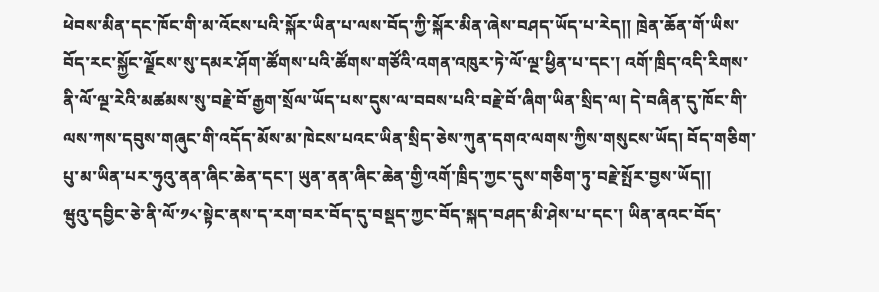ཕེབས་མིན་དང་ཁོང་གི་མ་འོངས་པའི་སྐོར་ཡིན་པ་ལས་བོད་ཀྱི་སྐོར་མིན་ཞེས་བཤད་ཡོད་པ་རེད།། ཁྲེན་ཆོན་གོ་ཡིས་བོད་རང་སྐྱོང་ལྗོངས་སུ་དམར་ཤོག་ཚོགས་པའི་ཚོགས་གཙོའི་འགན་འཁུར་ཏེ་ལོ་ལྔ་ཕྱིན་པ་དང་། འགོ་ཁྲིད་འདི་རིགས་ནི་ལོ་ལྔ་རེའི་མཚམས་སུ་བརྗེ་བོ་རྒྱག་སྲོལ་ཡོད་པས་དུས་ལ་བབས་པའི་བརྗེ་བོ་ཞིག་ཡིན་སྲིད་ལ། དེ་བཞིན་དུ་ཁོང་གི་ལས་ཀས་དབུས་གཞུང་གི་འདོད་མོས་མ་ཁེངས་པའང་ཡིན་སྲིད་ཅེས་ཀུན་དགའ་ལགས་ཀྱིས་གསུངས་ཡོད། བོད་གཅིག་པུ་མ་ཡིན་པར་ཧུའུ་ནན་ཞིང་ཆེན་དང་། ཡུན་ནན་ཞིང་ཆེན་གྱི་འགོ་ཁྲིད་ཀྱང་དུས་གཅིག་ཏུ་བརྗེ་སྤོར་བྱས་ཡོད།།
ཝུའུ་དབྱིང་ཅེ་ནི་ལོ་༡༨་སྟེང་ནས་ད་རག་བར་བོད་དུ་བསྡད་ཀྱང་བོད་སྐད་བཤད་མི་ཤེས་པ་དང་། ཡིན་ནའང་བོད་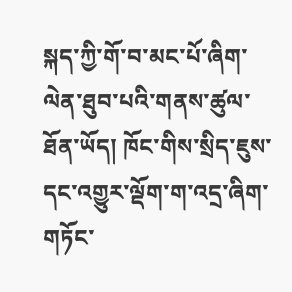སྐད་ཀྱི་གོ་བ་མང་པོ་ཞིག་ལེན་ཐུབ་པའི་གནས་ཚུལ་ཐོན་ཡོད། ཁོང་གིས་སྲིད་ཇུས་དང་འགྱུར་ལྡོག་ག་འདྲ་ཞིག་གཏོང་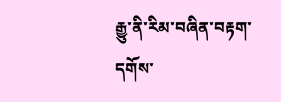རྒྱུ་ནི་རིམ་བཞིན་བརྟག་དགོས་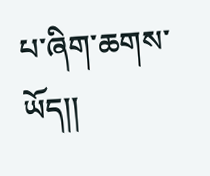པ་ཞིག་ཆགས་ཡོད།།